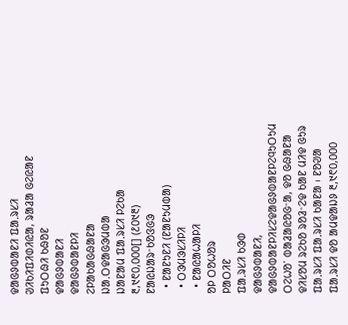ᱫᱟᱜᱽᱵᱟᱱᱤ ᱯᱟᱹᱨᱥᱤ
ᱣᱤᱠᱤᱯᱤᱰᱤᱭᱟ, ᱨᱟᱲᱟ ᱜᱮᱭᱟᱱ ᱯᱩᱛᱷᱤ ᱠᱷᱚᱱ
ᱫᱟᱜᱽᱵᱟᱱᱤ
ᱫᱟᱜᱽᱵᱟᱱᱞᱤ
ᱮᱞᱟᱠᱟᱜᱷᱟᱱᱟ
ᱡᱟᱹᱛᱫᱟᱜᱳᱢᱵᱟ
ᱡᱟᱱᱟᱢ ᱯᱟᱹᱨᱥᱤ ᱞᱮᱠᱟ
᱓,᱑᱖᱐,᱐᱐᱐[] (᱒᱐᱑᱓)
ᱱᱟᱭᱡᱟᱨᱼᱠᱚᱝᱜᱳ
  • ᱱᱟᱱᱩᱱᱤ (ᱱᱟᱱᱩᱢᱵᱟ)
  • ᱛᱳᱢᱳᱥᱤᱞᱤ
  • ᱱᱟᱭᱟᱦᱟᱞᱤ
ᱚᱞ ᱛᱚᱦᱚᱨ
ᱞᱟᱛᱤᱱ
ᱯᱟᱹᱨᱥᱤ ᱠᱳᱰ
ᱫᱟᱜᱽᱵᱟᱱᱤ, ᱫᱟᱜᱽᱵᱟᱱᱞᱤᱥᱮᱫᱟᱜᱽᱵᱟᱱᱞᱮᱧᱩᱛᱩᱢ ᱛᱮᱦᱚᱸ ᱵᱟᱲᱟᱭᱚᱜᱼᱟ, ᱫᱚ ᱜᱷᱟᱱᱟ ᱫᱤᱥᱚᱢ ᱨᱮᱠᱚ ᱨᱚᱲᱼᱮᱫ ᱠᱟᱱ ᱢᱤᱫ ᱜᱩᱨ ᱯᱟᱹᱨᱥᱤ ᱯᱟᱹᱨᱥᱤ ᱠᱟᱱᱟ ᱾ ᱱᱚᱣᱟ ᱯᱟᱹᱨᱥᱤ ᱫᱚ ᱟᱢᱫᱟᱡᱽ ᱓,᱑᱖᱐,᱐᱐᱐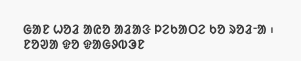ᱜᱟᱱ ᱦᱚᱲ ᱟᱭᱚ ᱟᱲᱟᱝ ᱞᱮᱠᱟᱛᱮ ᱠᱚ ᱨᱚᱲᱼᱟ ᱾ ᱱᱚᱣᱟ ᱫᱚ ᱫᱟᱜᱽᱵᱳᱱ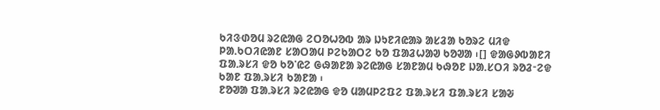ᱠᱤᱝᱰᱚᱢ ᱨᱮᱭᱟᱜ ᱮᱛᱚᱦᱚᱵ ᱟᱨ ᱡᱩᱱᱤᱭᱟᱨ ᱟᱥᱲᱟ ᱠᱚᱨᱮ ᱢᱤᱫ ᱞᱟᱹᱠᱛᱤᱭᱟᱱ ᱥᱟᱛᱟᱢ ᱞᱮᱠᱟᱛᱮ ᱠᱚ ᱯᱟᱲᱦᱟᱣ ᱠᱚᱣᱟ ᱾[] ᱫᱟᱜᱽᱵᱟᱱᱤ ᱯᱟᱹᱨᱥᱤ ᱫᱚ ᱠᱚᱸᱭᱮ ᱜᱷᱟᱱᱟ ᱨᱮᱭᱟᱜ ᱥᱟᱱᱟᱢ ᱠᱷᱚᱱ ᱡᱟᱹᱥᱛᱤ ᱨᱚᱲᱼᱮᱫ ᱠᱟᱱ ᱯᱟᱹᱨᱥᱤ ᱠᱟᱱᱟ ᱾
ᱱᱚᱣᱟ ᱯᱟᱹᱨᱥᱤ ᱨᱮᱭᱟᱜ ᱫᱚ ᱢᱟᱢᱞᱮᱯᱮ ᱯᱟᱹᱨᱥᱤ ᱯᱟᱹᱨᱥᱤ ᱥᱟᱶ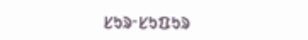ᱥᱩᱨᱼᱥᱩᱯᱩᱨ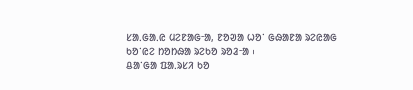ᱥᱟᱹᱜᱟᱹᱭ ᱢᱮᱱᱟᱜᱼᱟ, ᱱᱚᱣᱟ ᱦᱚᱸ ᱜᱷᱟᱱᱟ ᱨᱮᱭᱟᱜ ᱠᱚᱸᱭᱮ ᱴᱚᱴᱷᱟ ᱨᱮᱠᱚ ᱨᱚᱲᱼᱟ ᱾
ᱪᱟᱸᱜᱟ ᱯᱟᱹᱨᱥᱤ ᱠᱚ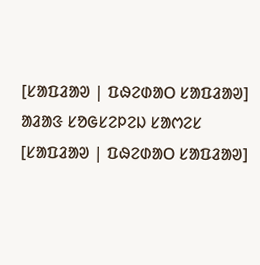[ᱥᱟᱯᱲᱟᱣ | ᱯᱷᱮᱰᱟᱛ ᱥᱟᱯᱲᱟᱣ]
ᱟᱲᱟᱝ ᱥᱚᱜᱥᱮᱞᱮᱡ ᱥᱟᱬᱮᱥ
[ᱥᱟᱯᱲᱟᱣ | ᱯᱷᱮᱰᱟᱛ ᱥᱟᱯᱲᱟᱣ]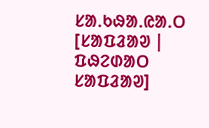ᱥᱟᱹᱠᱷᱟᱹᱭᱟᱹᱛ
[ᱥᱟᱯᱲᱟᱣ | ᱯᱷᱮᱰᱟᱛ ᱥᱟᱯᱲᱟᱣ]